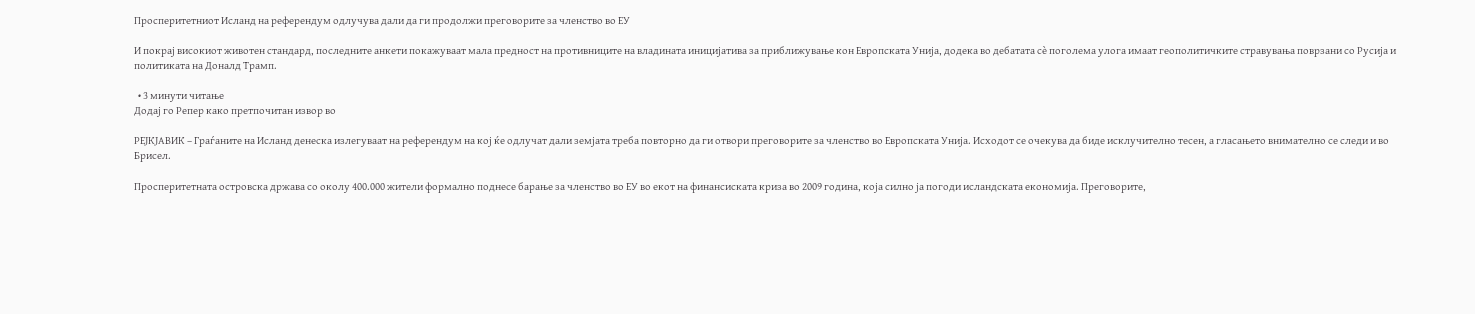Просперитетниот Исланд на референдум одлучува дали да ги продолжи преговорите за членство во ЕУ

И покрај високиот животен стандард, последните анкети покажуваат мала предност на противниците на владината иницијатива за приближување кон Европската Унија, додека во дебатата сè поголема улога имаат геополитичките стравувања поврзани со Русија и политиката на Доналд Трамп.

  • 3 минути читање
Додај го Репер како претпочитан извор во

РЕЈКЈАВИК – Граѓаните на Исланд денеска излегуваат на референдум на кој ќе одлучат дали земјата треба повторно да ги отвори преговорите за членство во Европската Унија. Исходот се очекува да биде исклучително тесен, а гласањето внимателно се следи и во Брисел.

Просперитетната островска држава со околу 400.000 жители формално поднесе барање за членство во ЕУ во екот на финансиската криза во 2009 година, која силно ја погоди исландската економија. Преговорите,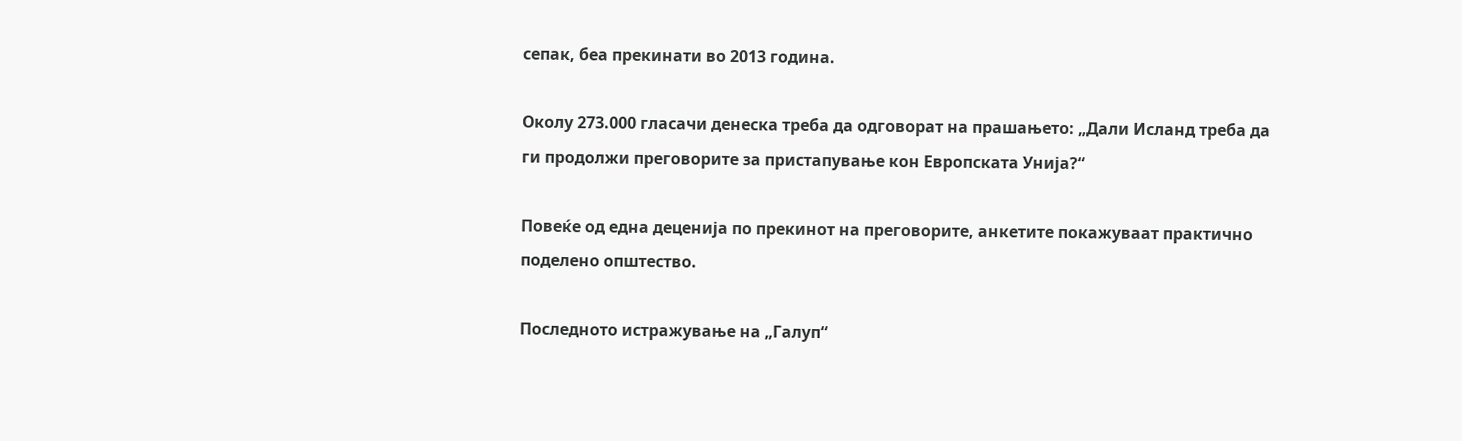сепак, беа прекинати во 2013 година.

Околу 273.000 гласачи денеска треба да одговорат на прашањето: „Дали Исланд треба да ги продолжи преговорите за пристапување кон Европската Унија?“

Повеќе од една деценија по прекинот на преговорите, анкетите покажуваат практично поделено општество.

Последното истражување на „Галуп“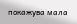покажува мала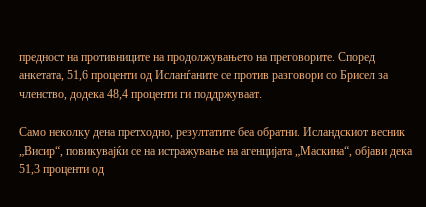предност на противниците на продолжувањето на преговорите. Според анкетата, 51,6 проценти од Исланѓаните се против разговори со Брисел за членство, додека 48,4 проценти ги поддржуваат.

Само неколку дена претходно, резултатите беа обратни. Исландскиот весник „Висир“, повикувајќи се на истражување на агенцијата „Маскина“, објави дека 51,3 проценти од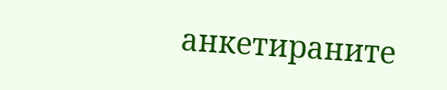анкетираните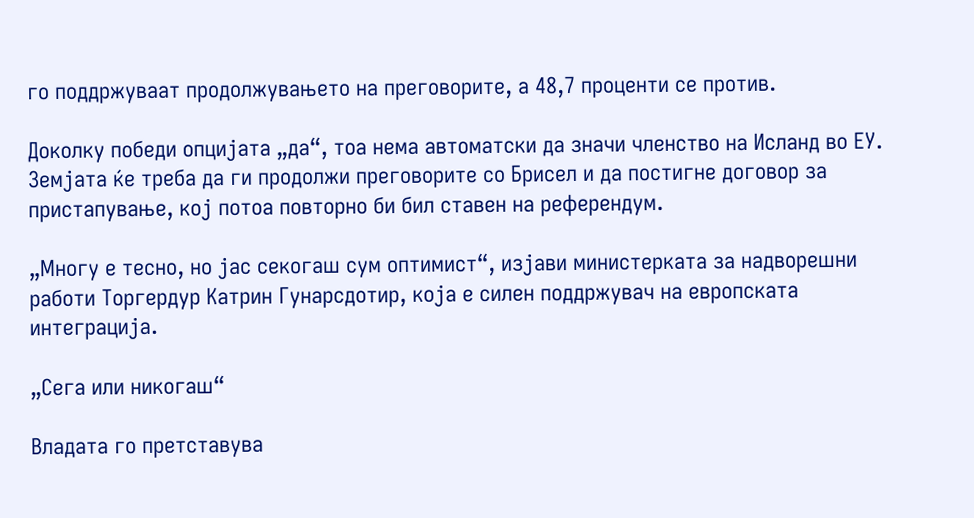го поддржуваат продолжувањето на преговорите, а 48,7 проценти се против.

Доколку победи опцијата „да“, тоа нема автоматски да значи членство на Исланд во ЕУ. Земјата ќе треба да ги продолжи преговорите со Брисел и да постигне договор за пристапување, кој потоа повторно би бил ставен на референдум.

„Многу е тесно, но јас секогаш сум оптимист“, изјави министерката за надворешни работи Торгердур Катрин Гунарсдотир, која е силен поддржувач на европската интеграција.

„Сега или никогаш“

Владата го претставува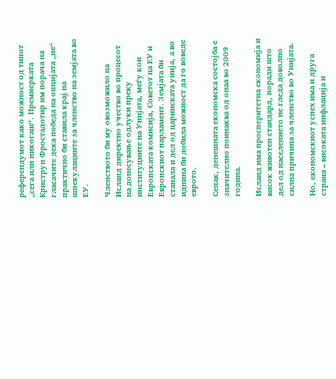референдумот како можност од типот „сега или никогаш“. Премиерката Криструн Фростадотир им порача на гласачите дека победа на опцијата „не“ практично би ставила крај на шпекулациите за членство на земјата во ЕУ.

Членството би му овозможило на Исланд директно учество во процесот на донесување одлуки преку институциите на Унијата, меѓу кои Европската комисија, Советот на ЕУ и Европскиот парламент. Земјата би станала и дел од царинската унија, а во иднина би добила можност да го воведе еврото.

Сепак, денешната економска состојба е значително поинаква од онаа во 2009 година.

Исланд има просперитетна економија и висок животен стандард, поради што дел од населението не гледа доволно силна причина за членство во Унијата.

Но, економскиот успех има и друга страна – високата инфлација и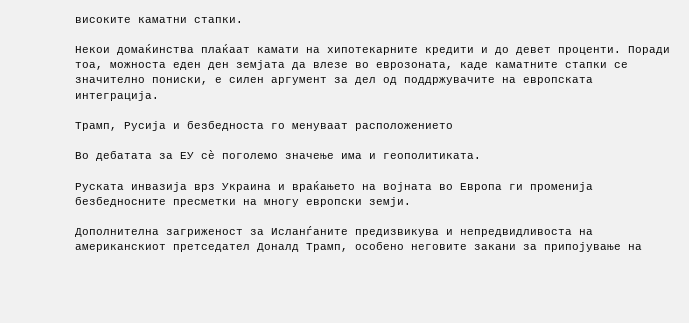високите каматни стапки.

Некои домаќинства плаќаат камати на хипотекарните кредити и до девет проценти. Поради тоа, можноста еден ден земјата да влезе во еврозоната, каде каматните стапки се значително пониски, е силен аргумент за дел од поддржувачите на европската интеграција.

Трамп, Русија и безбедноста го менуваат расположението

Во дебатата за ЕУ сè поголемо значење има и геополитиката.

Руската инвазија врз Украина и враќањето на војната во Европа ги променија безбедносните пресметки на многу европски земји.

Дополнителна загриженост за Исланѓаните предизвикува и непредвидливоста на американскиот претседател Доналд Трамп, особено неговите закани за припојување на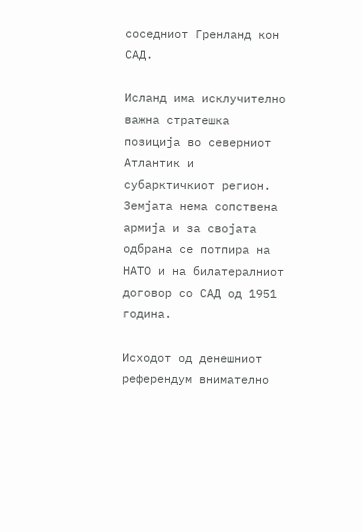соседниот Гренланд кон САД.

Исланд има исклучително важна стратешка позиција во северниот Атлантик и субарктичкиот регион. Земјата нема сопствена армија и за својата одбрана се потпира на НАТО и на билатералниот договор со САД од 1951 година.

Исходот од денешниот референдум внимателно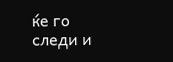ќе го следи и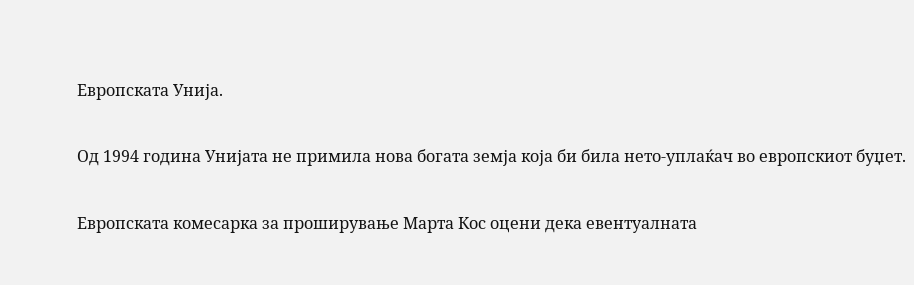Европската Унија.

Од 1994 година Унијата не примила нова богата земја која би била нето-уплаќач во европскиот буџет.

Европската комесарка за проширување Марта Кос оцени дека евентуалната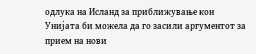одлука на Исланд за приближување кон Унијата би можела да го засили аргументот за прием на нови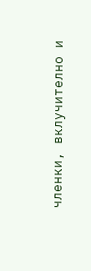членки, вклучително и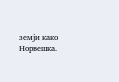земји како Норвешка.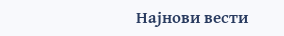Најнови вести